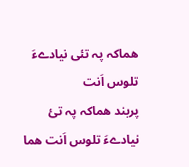ھماکہ پہ تئی نیادےءَ تلوس اَنت
پربند ھماکہ پہ تئ نیادےءَ تلوس اَنت ھما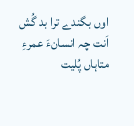اوں بگندے ترا بد گُش اَنت چہ انسانءَ عمرءِ متاہاں پُلیت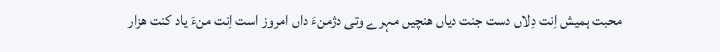محبت ہمیش اِنت دِلاں دست جنت دیاں ھنچیں مہرے وتی دژمنءَ داں امروز است اِنت منءَ یاد کنت ھزار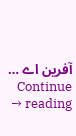آفرین اے … Continue reading →